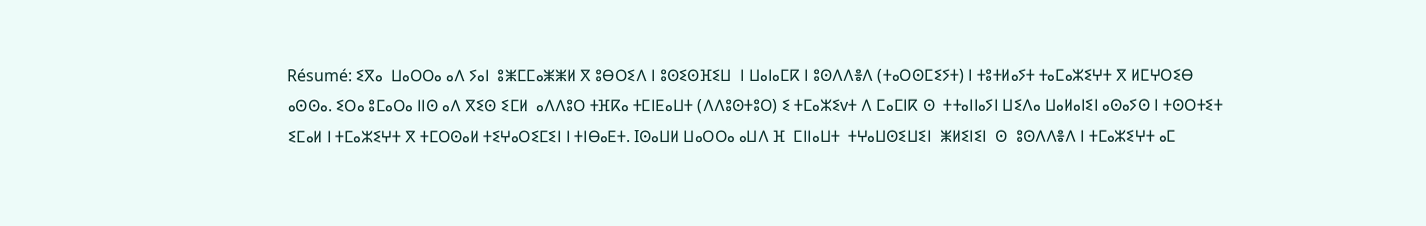Résumé: ⵉⴳⴰ  ⵡⴰⵔⵔⴰ ⴰⴷ ⵢⴰⵏ  ⵓⵥⵎⵎⴰⵥⵥⵍ ⴳ ⵓⴱⵔⵉⴷ ⵏ ⵓⵙⵉⵙⴼⵉⵡ  ⵏ ⵡⴰⵏⴰⵎⴽ ⵏ ⵓⵙⴷⴷⴻⴷ (ⵜⴰⵔⵙⵎⵉⵢⵜ) ⵏ ⵜⵓⵜⵍⴰⵢⵜ ⵜⴰⵎⴰⵣⵉⵖⵜ ⴳ ⵍⵎⵖⵔⵉⴱ ⴰⵙⵙⴰ. ⵉⵔⴰ ⵓⵎⴰⵔⴰ ⵏⵏⵙ ⴰⴷ ⴳⵉⵙ ⵉⵎⵍ  ⴰⴷⴷⵓⵔ ⵜⴼⴽⴰ ⵜⵎⵏⴹⴰⵡⵜ (ⴷⴷⵓⵙⵜⵓⵔ) ⵉ ⵜⵎⴰⵣⵉvⵜ ⴷ ⵎⴰⵎⵏⴽ ⵙ  ⵜⵜⴰⵏⵏⴰⵢⵏ ⵡⵉⴷⴰ ⵡⴰⵍⴰⵏⵉⵏ ⴰⵙⴰⵢⵙ ⵏ ⵜⵙⵔⵜⵉⵜ ⵉⵎⴰⵍ ⵏ ⵜⵎⴰⵣⵉⵖⵜ ⴳ ⵜⵎⵔⵙⴰⵍ ⵜⵉⵖⴰⵔⵉⵎⵉⵏ ⵏ ⵜⵏⴱⴰⴹⵜ. Iⵙⴰⵡⵍ ⵡⴰⵔⵔⴰ ⴰⵡⴷ ⴼ  ⵎⵏⵏⴰⵡⵜ  ⵜⵖⴰⵡⵙⵉⵡⵉⵏ  ⵥⵍⵉⵏⵉⵏ  ⵙ  ⵓⵙⴷⴷⴻⴷ ⵏ ⵜⵎⴰⵣⵉⵖⵜ ⴰⵎ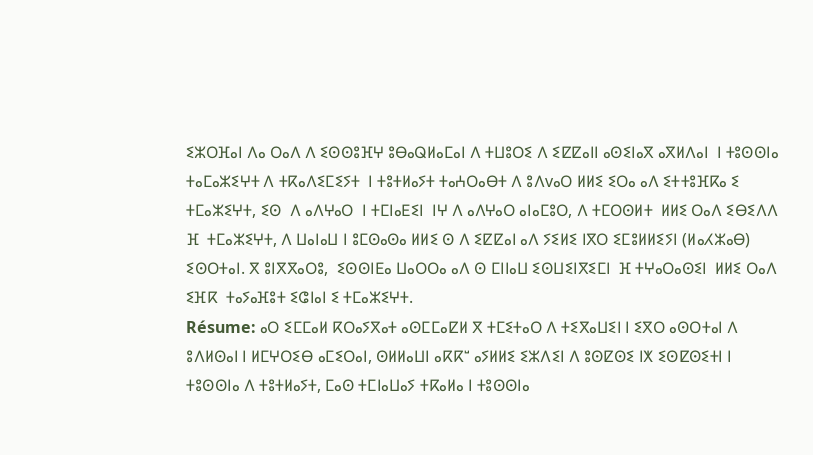ⵉⵣⵔⴼⴰⵏ ⴷⴰ ⵔⴰⴷ ⴷ ⵉⵙⵙⵓⴼⵖ ⵓⴱⴰⵕⵍⴰⵎⴰⵏ ⴷ ⵜⵡⵓⵔⵉ ⴷ ⵉⵇⵇⴰⵏⵏ ⴰⵙⵉⵏⴰⴳ ⴰⴳⵍⴷⴰⵏ  ⵏ ⵜⵓⵙⵙⵏⴰ ⵜⴰⵎⴰⵣⵉⵖⵜ ⴷ ⵜⴽⴰⴷⵉⵎⵉⵢⵜ  ⵏ ⵜⵓⵜⵍⴰⵢⵜ ⵜⴰⵄⵔⴰⴱⵜ ⴷ ⵓⴷvⴰⵔ ⵍⵍⵉ ⵉⵔⴰ ⴰⴷ ⵉⵜⵜⵓⴼⴽⴰ ⵉ ⵜⵎⴰⵣⵉⵖⵜ, ⵉⵙ  ⴷ ⴰⴷⵖⴰⵔ  ⵏ ⵜⵎⵏⴰⴹⵉⵏ  ⵏⵖ ⴷ ⴰⴷⵖⴰⵔ ⴰⵏⴰⵎⵓⵔ, ⴷ ⵜⵎⵔⵙⵍⵜ  ⵍⵍⵉ ⵔⴰⴷ ⵉⴱⵉⴷⴷ  ⴼ  ⵜⵎⴰⵣⵉⵖⵜ, ⴷ ⵡⴰⵏⴰⵡ ⵏ ⵓⵎⵙⴰⵙⴰ ⵍⵍⵉ ⵙ ⴷ ⵉⵇⵇⴰⵏ ⴰⴷ ⵢⵉⵍⵉ ⵏⴳⵔ ⵉⵎⵓⵍⵍⵉⵢⵏ (ⵍⴰⵃⵣⴰⴱ) ⵉⵙⵔⵜⴰⵏ. ⴳ ⵓⵏⴳⴳⴰⵔⵓ,  ⵉⵙⵙⵏⴹⴰ ⵡⴰⵔⵔⴰ ⴰⴷ ⵙ ⵎⵏⵏⴰⵡ ⵉⵙⵡⵉⵏⴳⵉⵎⵏ  ⴼ ⵜⵖⴰⵔⴰⵙⵉⵏ  ⵍⵍⵉ ⵔⴰⴷ ⵉⴼⴽ  ⵜⴰⵢⴰⴼⵓⵜ ⵉⵛⵏⴰⵏ ⵉ ⵜⵎⴰⵣⵉⵖⵜ.
Résume: ⴰⵔ ⵉⵎⵎⴰⵍ ⴽⵔⴰⵢⴳⴰⵜ ⴰⵙⵎⵎⴰⵇⵍ ⴳ ⵜⵎⵉⵜⴰⵔ ⴷ ⵜⵉⴳⴰⵡⵉⵏ ⵏ ⵉⴳⵔ ⴰⵙⵔⵜⴰⵏ ⴷ ⵓⴷⵍⵙⴰⵏ ⵏ ⵍⵎⵖⵔⵉⴱ ⴰⵎⵉⵔⴰⵏ, ⵙⵍⵍⴰⵡⵏ ⴰⴽⴽⵯ ⴰⵢⵍⵍⵉ ⵉⵣⴷⵉⵏ ⴷ ⵓⵙⵇⵙⵉ ⵏⵅ ⵉⵙⵇⵙⵉⵜⵏ ⵏ ⵜⵓⵙⵙⵏⴰ ⴷ ⵜⵓⵜⵍⴰⵢⵜ, ⵎⴰⵙ ⵜⵎⵏⴰⵡⴰⵢ ⵜⴽⴰⵍⴰ ⵏ ⵜⵓⵙⵙⵏⴰ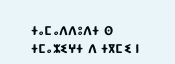ⵜⴰⵎⴰⴷⴷⵓⴷⵜ ⵙ ⵜⵎⴰⵣⵉⵖⵜ ⴷ ⵜⴳⵎⵉ ⵏ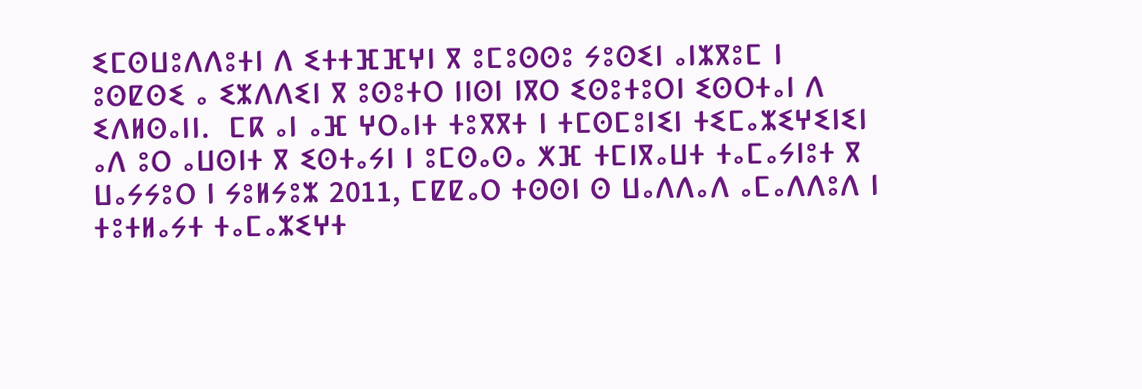ⵉⵎⵙⵡⵓⴷⴷⵓⵜⵏ ⴷ ⵉⵜⵜⴼⴼⵖⵏ ⴳ ⵓⵎⵓⵙⵙⵓ ⵢⵓⵙⵉⵏ ⴰⵏⵣⴳⵓⵎ ⵏ ⵓⵙⵇⵙⵉ ⴰ ⵉⵣⴷⴷⵉⵏ ⴳ ⵓⵙⵓⵜⵔ ⵏⵏⵙⵏ ⵏⴳⵔ ⵉⵙⵓⵜⵓⵔⵏ ⵉⵙⵔⵜⴰⵏ ⴷ ⵉⴷⵍⵙⴰⵏⵏ.  ⵎⴽ ⴰⵏ ⴰⴼ ⵖⵔⴰⵏⵜ ⵜⵓⴳⴳⵜ ⵏ ⵜⵎⵙⵎⵓⵏⵉⵏ ⵜⵉⵎⴰⵣⵉⵖⵉⵏⵉⵏ ⴰⴷ ⵓⵔ ⴰⵡⵙⵏⵜ ⴳ ⵉⵙⵜⴰⵢⵏ ⵏ ⵓⵎⵙⴰⵙⴰ ⵅⴼ ⵜⵎⵏⴳⴰⵡⵜ ⵜⴰⵎⴰⵢⵏⵓⵜ ⴳ ⵡⴰⵢⵢⵓⵔ ⵏ ⵢⵓⵍⵢⵓⵣ 2011, ⵎⵇⵇⴰⵔ ⵜⵙⵙⵏ ⵙ ⵡⴰⴷⴷⴰⴷ ⴰⵎⴰⴷⴷⵓⴷ ⵏ ⵜⵓⵜⵍⴰⵢⵜ ⵜⴰⵎⴰⵣⵉⵖⵜ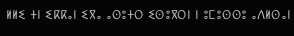ⵍⵍⵉ ⵜⵏ ⵉⴽⴽⴰⵏ ⵉⴳⴰ ⴰⵙⵓⵜⵔ ⵉⵙⵓⴳⵔⵏ ⵏ ⵓⵎⵓⵙⵙⵓ ⴰⴷⵍⵙⴰⵏ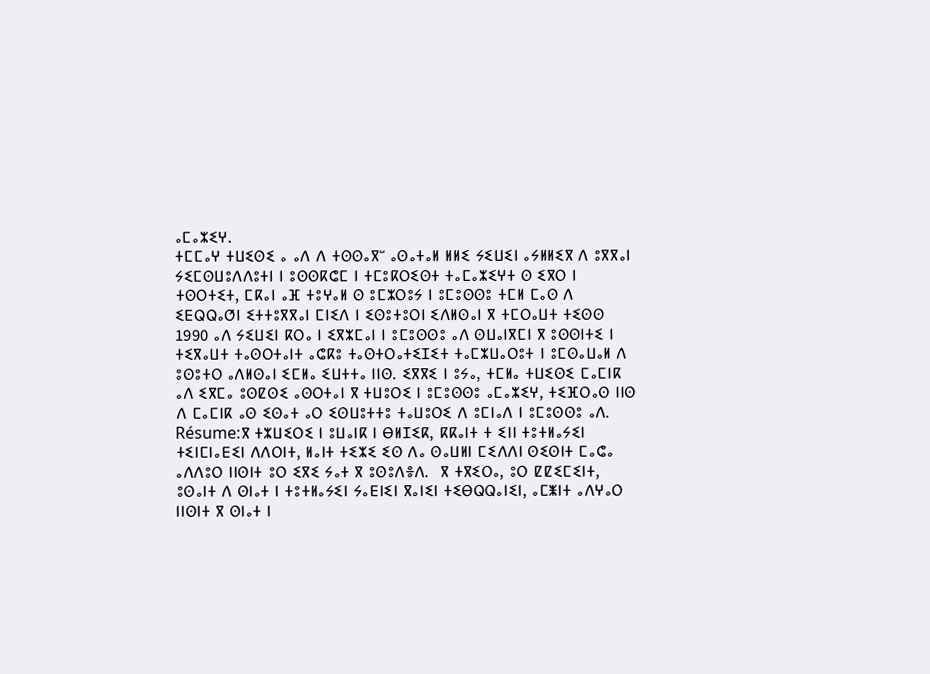ⴰⵎⴰⵣⵉⵖ.
ⵜⵎⵎⴰⵖ ⵜⵡⵉⵙⵉ ⴰ ⴰⴷ ⴷ ⵜⵙⵙⴰⴳⵯ ⴰⵙⴰⵜⴰⵍ ⵍⵍⵉ ⵢⵉⵡⵉⵏ ⴰⵢⵍⵍⵉⴳ ⴷ ⵓⴳⴳⴰⵏ ⵢⵉⵎⵙⵡⵓⴷⴷⵓⵜⵏ ⵏ ⵓⵙⵙⴽⵛⵎ ⵏ ⵜⵎⵓⴽⵔⵉⵙⵜ ⵜⴰⵎⴰⵣⵉⵖⵜ ⵙ ⵉⴳⵔ ⵏ ⵜⵙⵔⵜⵉⵜ, ⵎⴽⴰⵏ ⴰⴼ ⵜⵓⵖⴰⵍ ⵙ ⵓⵎⵣⵔⵓⵢ ⵏ ⵓⵎⵓⵙⵙⵓ ⵜⵎⵍ ⵎⴰⵙ ⴷ ⵉⴹⵕⵕⴰⵚⵏ ⵉⵜⵜⵓⴳⴳⴰⵏ ⵎⵏⵉⴷ ⵏ ⵉⵙⵓⵜⵓⵔⵏ ⵉⴷⵍⵙⴰⵏ ⴳ ⵜⵎⵔⴰⵡⵜ ⵜⵉⵙⵙ 1990 ⴰⴷ ⵢⵉⵡⵉⵏ ⴽⵔⴰ ⵏ ⵉⴳⵣⵎⴰⵏ ⵏ ⵓⵎⵓⵙⵙⵓ ⴰⴷ ⵙⵡⴰⵏⴳⵎⵏ ⴳ ⵓⵙⵙⵏⵜⵉ ⵏ ⵜⵉⴳⴰⵡⵜ ⵜⴰⵙⵔⵜⴰⵏⵜ ⴰⵛⴽⵓ ⵜⴰⵙⵜⵔⴰⵜⵉⵊⵉⵜ ⵜⴰⵎⵣⵡⴰⵔⵓⵜ ⵏ ⵓⵎⵙⴰⵡⴰⵍ ⴷ ⵓⵙⵓⵜⵔ ⴰⴷⵍⵙⴰⵏ ⵉⵎⵍⴰ ⵉⵡⵜⵜⴰ ⵏⵏⵙ. ⵉⴳⴳⵉ ⵏ ⵓⵢⴰ, ⵜⵎⵍⴰ ⵜⵡⵉⵙⵉ ⵎⴰⵎⵏⴽ ⴰⴷ ⵉⴳⵎⴰ ⵓⵙⵇⵙⵉ ⴰⵙⵔⵜⴰⵏ ⴳ ⵜⵡⵓⵔⵉ ⵏ ⵓⵎⵓⵙⵙⵓ ⴰⵎⴰⵣⵉⵖ, ⵜⵉⴼⵔⴰⵙ ⵏⵏⵙ ⴷ ⵎⴰⵎⵏⴽ ⴰⵙ ⵉⵙⴰⵜ ⴰⵔ ⵉⵙⵡⵓⵜⵜⵓ ⵜⴰⵡⵓⵔⵉ ⴷ ⵓⵎⵏⴰⴷ ⵏ ⵓⵎⵓⵙⵙⵓ ⴰⴷ.
Résume:ⴳ ⵜⵣⵡⵉⵔⵉ ⵏ ⵓⵡⴰⵏⴽ ⵏ ⴱⵍⵊⵉⴽ, ⴽⴽⴰⵏⵜ ⵜ ⵉⵏⵏ ⵜⵓⵜⵍⴰⵢⵉⵏ ⵜⵉⵏⵎⵏⴰⴹⵉⵏ ⴷⴷⵔⵏⵜ, ⵍⴰⵏⵜ ⵜⵉⵣⵉ ⵉⵙ ⴷⴰ ⵙⴰⵡⵍⵏ ⵎⵉⴷⴷⵏ ⵙⵉⵙⵏⵜ ⵎⴰⵛⴰ ⴰⴷⴷⵓⵔ ⵏⵏⵙⵏⵜ ⵓⵔ ⵉⴳⵉ ⵢⴰⵜ ⴳ ⵓⵙⵓⴷⴻⴷ.  ⴳ ⵜⴳⵉⵔⴰ, ⵓⵔ ⵇⵇⵉⵎⵉⵏⵜ, ⵓⵙⴰⵏⵜ ⴷ ⵙⵏⴰⵜ ⵏ ⵜⵓⵜⵍⴰⵢⵉⵏ ⵢⴰⴹⵏⵉⵏ ⴳⴰⵏⵉⵏ ⵜⵉⴱⵕⵕⴰⵏⵉⵏ, ⴰⵎⵥⵏⵜ ⴰⴷⵖⴰⵔ ⵏⵏⵙⵏⵜ ⴳ ⵙⵏⴰⵜ ⵏ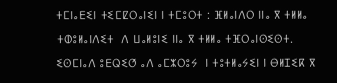ⵜⵎⵏⴰⴹⵉⵏ ⵜⵉⵎⵇⵔⴰⵏⵉⵏ ⵏ ⵜⵎⵓⵔⵜ : ⴼⵍⴰⵏⴷⵔ ⵏⵏⴰ ⴳ ⵜⵍⵍⴰ ⵜⵀⵓⵍⴰⵏⴷⵉⵜ  ⴷ ⵡⴰⵍⵓⵏⵉ ⵏⵏⴰ ⴳ ⵜⵍⵍⴰ ⵜⴼⵔⴰⵏⵙⵉⵙⵜ.
ⵉⵙⵎⵏⴰⴷ ⵓⴹⵕⵉⵚ ⴰⴷ ⴰⵎⵣⵔⵓⵢ  ⵏ ⵜⵓⵜⵍⴰⵢⵉⵏ ⵏ ⴱⵍⵊⵉⴽ ⴳ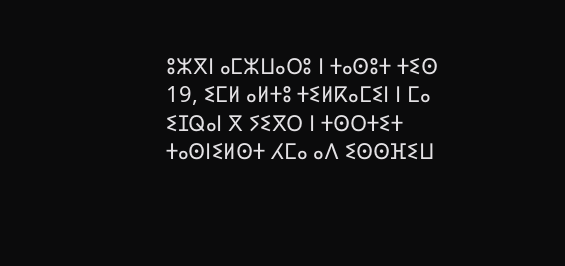ⵓⵣⴳⵏ ⴰⵎⵣⵡⴰⵔⵓ ⵏ ⵜⴰⵙⵓⵜ ⵜⵉⵙ 19, ⵉⵎⵍ ⴰⵍⵜⵓ ⵜⵉⵍⴽⴰⵎⵉⵏ ⵏ ⵎⴰ ⵉⵊⵕⴰⵏ ⴳ ⵢⵉⴳⵔ ⵏ ⵜⵙⵔⵜⵉⵜ ⵜⴰⵙⵏⵉⵍⵙⵜ ⵃⵎⴰ ⴰⴷ ⵉⵙⵙⴼⵉⵡ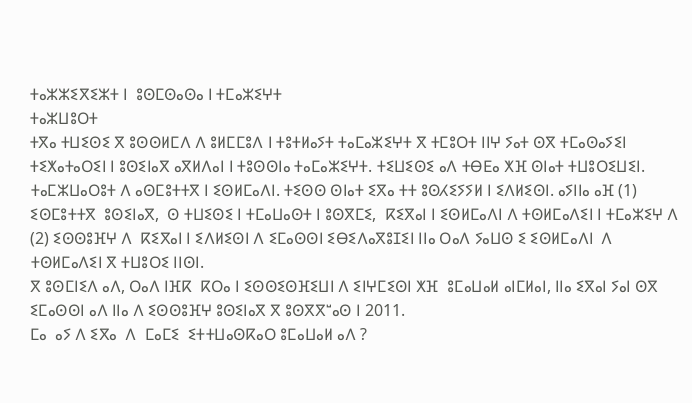ⵜⴰⵣⵣⵉⴳⵉⵣⵜ ⵏ  ⵓⵙⵎⵙⴰⵙⴰ ⵏ ⵜⵎⴰⵣⵉⵖⵜ
ⵜⴰⵣⵡⵓⵔⵜ
ⵜⴳⴰ ⵜⵡⵉⵙⵉ ⴳ ⵓⵙⵙⵍⵎⴷ ⴷ ⵓⵍⵎⵎⵓⴷ ⵏ ⵜⵓⵜⵍⴰⵢⵜ ⵜⴰⵎⴰⵣⵉⵖⵜ ⴳ ⵜⵎⵓⵔⵜ ⵏⵏⵖ ⵢⴰⵜ ⵙⴳ ⵜⵎⴰⵙⴰⵢⵉⵏ ⵜⵉⵅⴰⵜⴰⵔⵉⵏ ⵏ ⵓⵙⵉⵏⴰⴳ ⴰⴳⵍⴷⴰⵏ ⵏ ⵜⵓⵙⵙⵏⴰ ⵜⴰⵎⴰⵣⵉⵖⵜ. ⵜⵉⵡⵉⵙⵉ ⴰⴷ ⵜⴱⴹⴰ ⵅⴼ ⵙⵏⴰⵜ ⵜⵡⵓⵔⵉⵡⵉⵏ. ⵜⴰⵎⵣⵡⴰⵔⵓⵜ ⴷ ⴰⵙⵎⵓⵜⵜⴳ ⵏ ⵉⵙⵍⵎⴰⴷⵏ. ⵜⵉⵙⵙ ⵙⵏⴰⵜ ⵉⴳⴰ ⵜⵜ ⵓⵙⵃⵉⵢⵢⵍ ⵏ ⵉⴷⵍⵉⵙⵏ. ⴰⵢⵏⵏⴰ ⴰⴼ (1) ⵉⵙⵎⵓⵜⵜⴳ  ⵓⵙⵉⵏⴰⴳ,  ⵙ ⵜⵡⵉⵙⵉ ⵏ ⵜⵎⴰⵡⴰⵙⵜ ⵏ ⵓⵙⴳⵎⵉ,  ⴽⵉⴳⴰⵏ ⵏ ⵉⵙⵍⵎⴰⴷⵏ ⴷ ⵜⵙⵍⵎⴰⴷⵉⵏ ⵏ ⵜⵎⴰⵣⵉⵖ ⴷ (2) ⵉⵙⵙⵓⴼⵖ ⴷ  ⴽⵉⴳⴰⵏ ⵏ ⵉⴷⵍⵉⵙⵏ ⴷ ⵉⵎⴰⵙⵙⵏ ⵉⴱⵉⴷⴰⴳⵓⵊⵉⵏ ⵏⵏⴰ ⵔⴰⴷ ⵢⴰⵡⵙ ⵉ ⵉⵙⵍⵎⴰⴷⵏ  ⴷ ⵜⵙⵍⵎⴰⴷⵉⵏ ⴳ ⵜⵡⵓⵔⵉ ⵏⵏⵙⵏ.
ⴳ ⵓⵙⵎⵏⵉⴷ ⴰⴷ, ⵔⴰⴷ ⵏⴼⴽ  ⴽⵔⴰ ⵏ ⵉⵙⵙⵉⵙⴼⵉⵡⵏ ⴷ ⵉⵏⵖⵎⵉⵙⵏ ⵅⴼ  ⵓⵎⴰⵡⴰⵍ ⴰⵏⵎⵍⴰⵏ, ⵏⵏⴰ ⵉⴳⴰⵏ ⵢⴰⵏ ⵙⴳ ⵉⵎⴰⵙⵙⵏ ⴰⴷ ⵏⵏⴰ ⴷ ⵉⵙⵙⵓⴼⵖ ⵓⵙⵉⵏⴰⴳ ⴳ ⵓⵙⴳⴳⵯⴰⵙ ⵏ 2011.
ⵎⴰ  ⴰⵢ ⴷ ⵉⴳⴰ  ⴷ  ⵎⴰⵎⵉ  ⵉⵜⵜⵡⴰⵙⴽⴰⵔ ⵓⵎⴰⵡⴰⵍ ⴰⴷ ?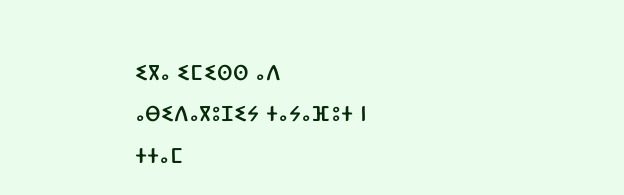ⵉⴳⴰ ⵉⵎⵉⵙⵙ ⴰⴷ ⴰⴱⵉⴷⴰⴳⵓⵊⵉⵢ ⵜⴰⵢⴰⴼⵓⵜ ⵏ ⵜⵜⴰⵎ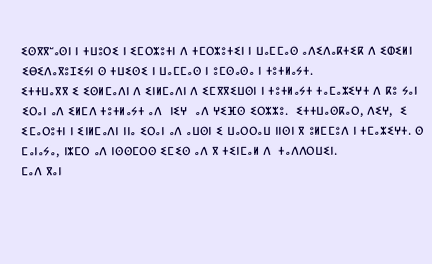ⵉⵙⴳⴳⵯⴰⵙⵏ ⵏ ⵜⵡⵓⵔⵉ ⵏ ⵉⵎⵔⵣⵓⵜⵏ ⴷ ⵜⵎⵔⵣⵓⵜⵉⵏ ⵏ ⵡⴰⵎⵎⴰⵙ ⴰⴷⵉⴷⴰⴽⵜⵉⴽ ⴷ ⵉⵀⵉⵍⵏ ⵉⴱⵉⴷⴰⴳⵓⵊⵉⵢⵏ ⵙ ⵜⵡⵉⵙⵉ ⵏ ⵡⴰⵎⵎⴰⵙ ⵏ ⵓⵎⵙⴰⵙⴰ ⵏ ⵜⵓⵜⵍⴰⵢⵜ.
ⵉⵜⵜⵡⴰⴳⴳ ⵉ ⵉⵙⵍⵎⴰⴷⵏ ⴷ ⵉⵏⵍⵎⴰⴷⵏ ⴷ ⵉⵎⴳⴳⵉⵡⵙⵏ ⵏ ⵜⵓⵜⵍⴰⵢⵜ ⵜⴰⵎⴰⵣⵉⵖⵜ ⴷ ⴽⵓ ⵢⴰⵏ ⵉⵔⴰⵏ ⴰⴷ ⵉⵍⵎⴷ ⵜⵓⵜⵍⴰⵢⵜ ⴰⴷ  ⵏⵉⵖ  ⴰⴷ ⵖⵉⴼⵙ ⵉⵔⵣⵣⵓ.  ⵉⵜⵜⵡⴰⵙⴽⴰⵔ, ⴷⵉⵖ,  ⵉ ⵉⵎⴰⵔⵓⵜⵏ ⵏ ⵉⵏⵍⵎⴰⴷⵏ ⵏⵏⴰ ⵉⵔⴰⵏ ⴰⴷ ⴰⵡⵙⵏ ⵉ ⵡⴰⵔⵔⴰⵡ ⵏⵏⵙⵏ ⴳ ⵓⵍⵎⵎⵓⴷ ⵏ ⵜⵎⴰⵣⵉⵖⵜ. ⵙ ⵎⴰⵏⴰⵢⴰ, ⵏⵣⵎⵔ ⴰⴷ ⵏⵙⵙⵎⵔⵙ ⵉⵎⵉⵙ ⴰⴷ ⴳ ⵜⵉⵏⵎⴰⵍ ⴷ  ⵜⴰⴷⴷⵔⵡⵉⵏ.
ⵎⴰⴷ ⴳⴰⵏ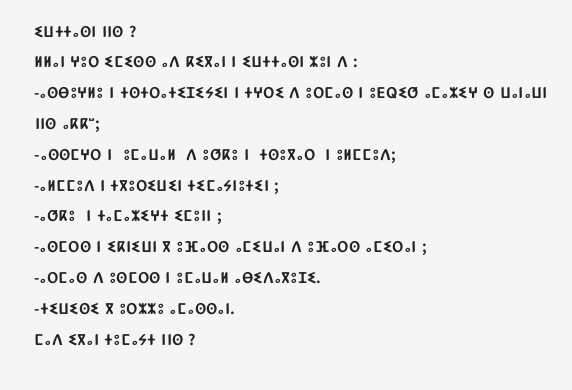ⵉⵡⵜⵜⴰⵙⵏ ⵏⵏⵙ ?
ⵍⵍⴰⵏ ⵖⵓⵔ ⵉⵎⵉⵙⵙ ⴰⴷ ⴽⵉⴳⴰⵏ ⵏ ⵉⵡⵜⵜⴰⵙⵏ ⵣⵓⵏ ⴷ :
-ⴰⵙⴱⵓⵖⵍⵓ ⵏ ⵜⵙⵜⵔⴰⵜⵉⵊⵉⵢⵉⵏ ⵏ ⵜⵖⵔⵉ ⴷ ⵓⵔⵎⴰⵙ ⵏ ⵓⴹⵕⵉⵚ ⴰⵎⴰⵣⵉⵖ ⵙ ⵡⴰⵏⴰⵡⵏ ⵏⵏⵙ ⴰⴽⴽⵯ;
-ⴰⵙⵙⵎⵖⵔ ⵏ  ⵓⵎⴰⵡⴰⵍ  ⴷ ⵓⵚⴽⵓ ⵏ  ⵜⵙⵓⴳⴰⵔ  ⵏ ⵓⵍⵎⵎⵓⴷ;
-ⴰⵍⵎⵎⵓⴷ ⵏ ⵜⴳⵓⵔⵉⵡⵉⵏ ⵜⵉⵎⴰⵢⵏⵓⵜⵉⵏ ;
-ⴰⵚⴽⵓ  ⵏ ⵜⴰⵎⴰⵣⵉⵖⵜ ⵉⵎⵓⵏⵏ ;
-ⴰⵙⵎⵔⵙ ⵏ ⵉⴽⵏⵉⵡⵏ ⴳ ⵓⴼⴰⵔⵙ ⴰⵎⵉⵡⴰⵏ ⴷ ⵓⴼⴰⵔⵙ ⴰⵎⵉⵔⴰⵏ ;
-ⴰⵔⵎⴰⵙ ⴷ ⵓⵙⵎⵔⵙ ⵏ ⵓⵎⴰⵡⴰⵍ ⴰⴱⵉⴷⴰⴳⵓⵊⵉ.
-ⵜⵉⵡⵉⵙⵉ ⴳ ⵓⵔⵣⵣⵓ ⴰⵎⴰⵙⵙⴰⵏ.
ⵎⴰⴷ ⵉⴳⴰⵏ ⵜⵓⵎⴰⵢⵜ ⵏⵏⵙ ?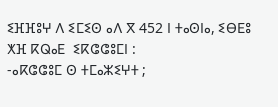ⵉⴼⴼⵓⵖ ⴷ ⵉⵎⵉⵙ ⴰⴷ ⴳ 452 ⵏ ⵜⴰⵙⵏⴰ, ⵉⴱⴹⵓ ⵅⴼ ⴽⵕⴰⴹ  ⵉⴽⵛⵛⵓⵎⵏ :
-ⴰⴽⵛⵛⵓⵎ ⵙ ⵜⵎⴰⵣⵉⵖⵜ ;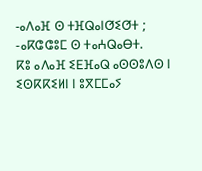-ⴰⴷⴰⴼ ⵙ ⵜⴼⵕⴰⵏⵚⵉⵚⵜ ;
-ⴰⴽⵛⵛⵓⵎ ⵙ ⵜⴰⵄⵕⴰⴱⵜ.
ⴽⵓ ⴰⴷⴰⴼ ⵉⴹⴼⴰⵕ ⴰⵙⵙⵓⴷⵙ ⵏ ⵉⵙⴽⴽⵉⵍⵏ ⵏ ⵓⴳⵎⵎⴰⵢ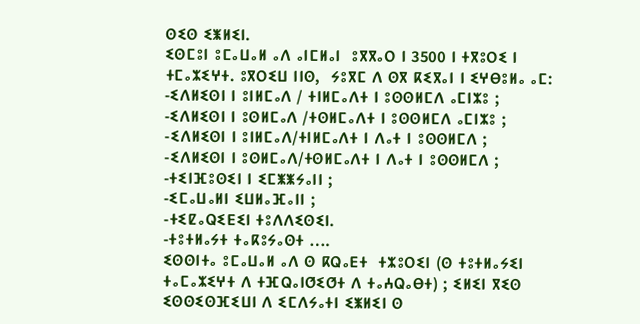ⵙⵉⵙ ⵉⵥⵍⵉⵏ.
ⵉⵙⵎⵓⵏ ⵓⵎⴰⵡⴰⵍ ⴰⴷ ⴰⵏⵎⵍⴰⵏ  ⵓⴳⴳⴰⵔ ⵏ 3500 ⵏ ⵜⴳⵓⵔⵉ ⵏ ⵜⵎⴰⵣⵉⵖⵜ. ⵓⴳⵔⵉⵡ ⵏⵏⵙ,  ⵢⵓⴳⵎ ⴷ ⵙⴳ ⴽⵉⴳⴰⵏ ⵏ ⵉⵖⴱⵓⵍⴰ ⴰⵎ:
-ⵉⴷⵍⵉⵙⵏ ⵏ ⵓⵏⵍⵎⴰⴷ / ⵜⵏⵍⵎⴰⴷⵜ ⵏ ⵓⵙⵙⵍⵎⴷ ⴰⵎⵏⵣⵓ ;
-ⵉⴷⵍⵉⵙⵏ ⵏ ⵓⵙⵍⵎⴰⴷ /ⵜⵙⵍⵎⴰⴷⵜ ⵏ ⵓⵙⵙⵍⵎⴷ ⴰⵎⵏⵣⵓ ;
-ⵉⴷⵍⵉⵙⵏ ⵏ ⵓⵏⵍⵎⴰⴷ/ⵜⵏⵍⵎⴰⴷⵜ ⵏ ⴷⴰⵜ ⵏ ⵓⵙⵙⵍⵎⴷ ;
-ⵉⴷⵍⵉⵙⵏ ⵏ ⵓⵙⵍⵎⴰⴷ/ⵜⵙⵍⵎⴰⴷⵜ ⵏ ⴷⴰⵜ ⵏ ⵓⵙⵙⵍⵎⴷ ;
-ⵜⵉⵏⴼⵓⵙⵉⵏ ⵏ ⵉⵎⵥⵥⵢⴰⵏⵏ ;
-ⵉⵎⴰⵡⴰⵍⵏ ⵉⵡⵍⴰⴼⴰⵏⵏ ;
-ⵜⵉⵇⴰⵕⵉⴹⵉⵏ ⵜⵓⴷⴷⵉⵙⵉⵏ.
-ⵜⵓⵜⵍⴰⵢⵜ ⵜⴰⴽⵓⵢⴰⵙⵜ ….
ⵉⵙⵙⵏⵜⴰ ⵓⵎⴰⵡⴰⵍ ⴰⴷ ⵙ ⴽⵕⴰⴹⵜ  ⵜⵣⵓⵔⵉⵏ (ⵙ ⵜⵓⵜⵍⴰⵢⵉⵏ ⵜⴰⵎⴰⵣⵉⵖⵜ ⴷ ⵜⴼⵕⴰⵏⵚⵉⵚⵜ ⴷ ⵜⴰⵄⵕⴰⴱⵜ) ; ⵉⵍⵉⵏ ⴳⵉⵙ ⵉⵙⵙⵉⵙⴼⵉⵡⵏ ⴷ ⵉⵎⴷⵢⴰⵜⵏ ⵉⵥⵍⵉⵏ ⵙ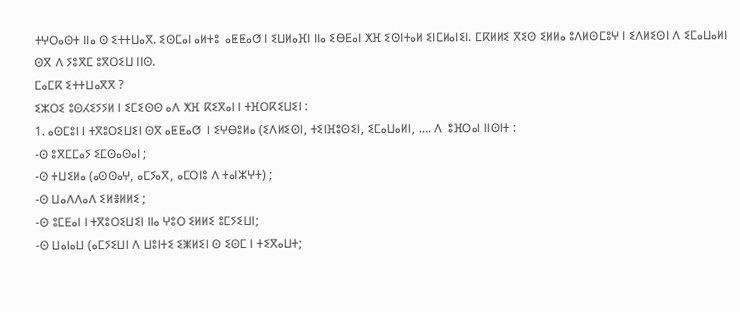ⵜⵖⵔⴰⵙⵜ ⵏⵏⴰ ⵙ ⵉⵜⵜⵡⴰⴳ. ⵉⵙⵎⴰⵏ ⴰⵍⵜⵓ  ⴰⵟⵟⴰⵚ ⵏ ⵉⵡⵍⴰⴼⵏ ⵏⵏⴰ ⵉⴱⴹⴰⵏ ⵅⴼ ⵉⵙⵏⵜⴰⵍ ⵉⵏⵎⵍⴰⵏⵉⵏ. ⵎⴽⵍⵍⵉ ⴳⵉⵙ ⵉⵍⵍⴰ ⵓⴷⵍⵙⵎⵓⵖ ⵏ ⵉⴷⵍⵉⵙⵏ ⴷ ⵉⵎⴰⵡⴰⵍⵏ ⵙⴳ ⴷ ⵢⵓⴳⵎ ⵓⴳⵔⵉⵡ ⵏⵏⵙ.
ⵎⴰⵎⴽ ⵉⵜⵜⵡⴰⴳⴳ ?
ⵉⵣⵔⵉ ⵓⵙⵃⵉⵢⵢⵍ ⵏ ⵉⵎⵉⵙⵙ ⴰⴷ ⵅⴼ ⴽⵉⴳⴰⵏ ⵏ ⵜⴼⵔⴽⵉⵡⵉⵏ :
1. ⴰⵙⵎⵓⵏ ⵏ ⵜⴳⵓⵔⵉⵡⵉⵏ ⵙⴳ ⴰⵟⵟⴰⵚ  ⵏ ⵉⵖⴱⵓⵍⴰ (ⵉⴷⵍⵉⵙⵏ, ⵜⵉⵏⴼⵓⵙⵉⵏ, ⵉⵎⴰⵡⴰⵍⵏ, …. ⴷ  ⵓⴼⵔⴰⵏ ⵏⵏⵙⵏⵜ :
-ⵙ ⵓⴳⵎⵎⴰⵢ ⵉⵎⵙⴰⵙⴰⵏ ;
-ⵙ ⵜⵡⵉⵍⴰ (ⴰⵙⵙⴰⵖ, ⴰⵎⵢⴰⴳ, ⴰⵎⵔⵏⵓ ⴷ ⵜⴰⵏⵣⵖⵜ) ;
-ⵙ ⵡⴰⴷⴷⴰⴷ ⵉⵍⴻⵍⵍⵉ ;
-ⵙ ⵓⵎⴹⴰⵏ ⵏ ⵜⴳⵓⵔⵉⵡⵉⵏ ⵏⵏⴰ ⵖⵓⵔ ⵉⵍⵍⵉ ⵓⵎⵢⵉⵡⵏ;
-ⵙ ⵡⴰⵏⴰⵡ (ⴰⵎⵢⵉⵡⵏ ⴷ ⵡⵓⵏⵜⵉ ⵉⵥⵍⵉⵏ ⵙ ⵉⵙⵎ ⵏ ⵜⵉⴳⴰⵡⵜ;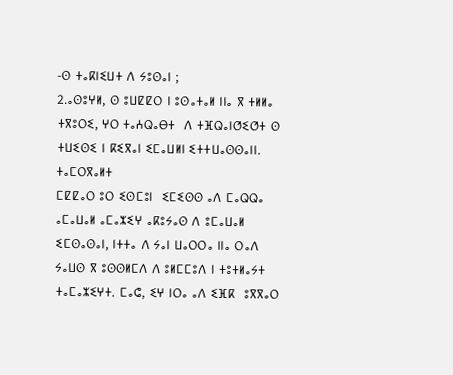-ⵙ ⵜⴰⴽⵏⵉⵡⵜ ⴷ ⵢⵓⵙⴰⵏ ;
2.ⴰⵙⵓⵖⵍ, ⵙ ⵓⵡⵇⵇⵔ ⵏ ⵓⵙⴰⵜⴰⵍ ⵏⵏⴰ ⴳ ⵜⵍⵍⴰ ⵜⴳⵓⵔⵉ, ⵖⵔ ⵜⴰⵄⵕⴰⴱⵜ  ⴷ ⵜⴼⵕⴰⵏⵚⵉⵚⵜ ⵙ ⵜⵡⵉⵙⵉ ⵏ ⴽⵉⴳⴰⵏ ⵉⵎⴰⵡⵍⵏ ⵉⵜⵜⵡⴰⵙⵙⴰⵏⵏ.
ⵜⴰⵎⵔⴳⴰⵍⵜ
ⵎⵇⵇⴰⵔ ⵓⵔ ⵉⵙⵎⵓⵏ  ⵉⵎⵉⵙⵙ ⴰⴷ ⵎⴰⵕⵕⴰ ⴰⵎⴰⵡⴰⵍ ⴰⵎⴰⵣⵉⵖ ⴰⴽⵓⵢⴰⵙ ⴷ ⵓⵎⴰⵡⴰⵍ ⵉⵎⵙⴰⵙⴰⵏ, ⵏⵜⵜⴰ ⴷ ⵢⴰⵏ ⵡⴰⵔⵔⴰ ⵏⵏⴰ ⵔⴰⴷ ⵢⴰⵡⵙ ⴳ ⵓⵙⵙⵍⵎⴷ ⴷ ⵓⵍⵎⵎⵓⴷ ⵏ ⵜⵓⵜⵍⴰⵢⵜ ⵜⴰⵎⴰⵣⵉⵖⵜ. ⵎⴰⵛ, ⵉⵖ ⵏⵔⴰ ⴰⴷ ⵉⴼⴽ  ⵓⴳⴳⴰⵔ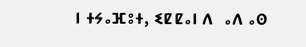ⵏ ⵜⵢⴰⴼⵓⵜ, ⵉⵇⵇⴰⵏ ⴷ  ⴰⴷ ⴰⵙ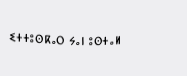ⵉⵜⵜⵓⵙⴽⴰⵔ ⵢⴰⵏ ⵓⵙⵜⴰⵍ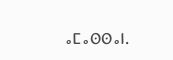ⴰⵎⴰⵙⵙⴰⵏ.